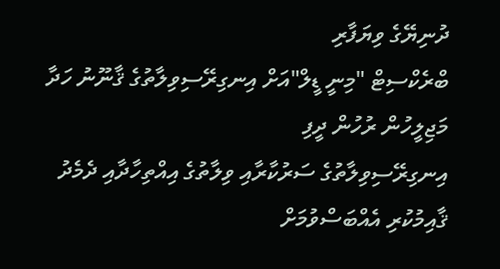ދުނިޔޭގެ ވިޔަފާރި
ބްރެކްސިޓް "މިނީ ޑީލް"އަށް އިނގިރޭސިވިލާތުގެ ޤާނޫނު ހަދާ މަޖިލީހުން ރުހުން ދީފި
އިނގިރޭސިވިލާތުގެ ސަރުކާރާއި ވިލާތުގެ އިއްތިހާދާއި ދެމެދު ޤާއިމުކުރި އެއްބަސްވުމަށް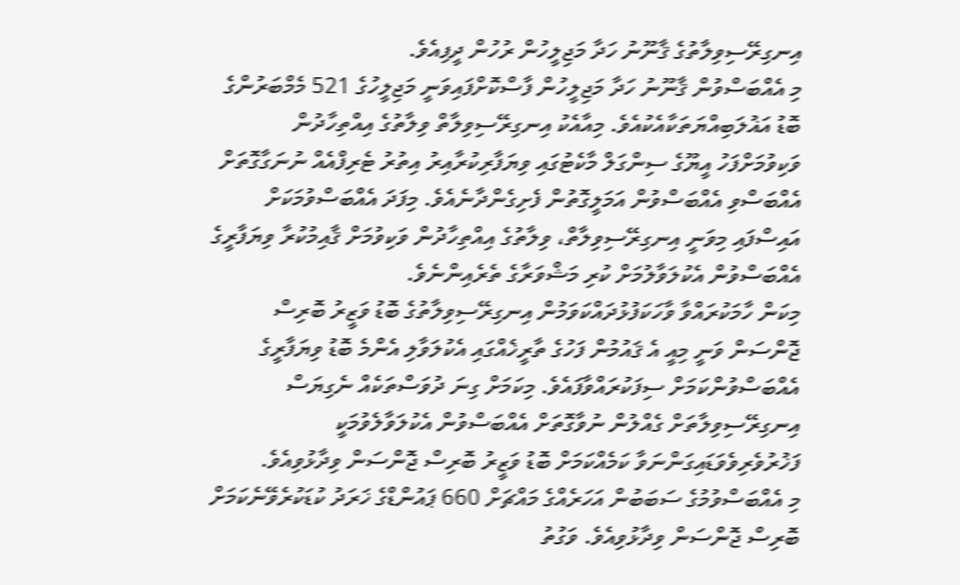އިނގިރޭސިވިލާތުގެ ޤާނޫނު ހަދާ މަޖިލީހުން ރުހުން ދީފިއެވެ.
މި އެއްބަސްވުން ޤާނޫނު ހަދާ މަޖިލީހުން ފާސްކޮށްފައިވަނީ މަޖިލީހުގެ 521 މެމްބަރުންގެ ބޮޑު އަޣުލަބިއްޔަތަކާއެކުއެވެ. މިއާއެކު އިނގިރޭސިވިލާތް ވިލާތުގެ އިއްތިހާދުން ވަކިވުމަށްފަހު އީޔޫގެ ސިންގަލް މާކެޓުގައި ވިޔަފާރިކުރާއިރު އިތުރު ޓެރިފްއެއް ނުނަގާގޮތަށް އެއްބަސްވި އެއްބަސްވުން އަމަލީގޮތުން ފެށިގެންދާނެއެވެ. މިފަދަ އެއްބަސްވުމަކަށް އައިސްފައި މިވަނީ އިނގިރޭސިވިލާތް، ވިލާތުގެ އިއްތިހާދުން ވަކިވުމަށް ޤާއިމުކުރާ ވިޔަފާރީގެ އެއްބަސްވުން އެކުލަވާލުމަށް ކުރި މަޝްވަރާގެ ތެރެއިންނެވެ.
މިކަން ހާމަކުރައްވާ ވާހަކަފުޅުދައްކަވަމުން އިނގިރޭސިވިލާތުގެ ބޮޑު ވަޒީރު ބޮރިސް ޖޮންސަން ވަނީ މިއީ އެ ޤައުމުން ފަހުގެ ތާރީޚެއްގައި އެކުލަވާލި އެންމެ ބޮޑު ވިޔަފާރީގެ އެއްބަސްވުންކަމަށް ސިފަކުރައްވާފައެވެ. މިކަމަށް ގިނަ ދުވަސްތަކެއް ނެގިޔަސް އިނގިރޭސިވިލާތަށް ގެއްލުން ނުވާގޮތަށް އެއްބަސްވުން އެކުލަވާލެވުމަކީ ފަޚުރުވެރިވެވަޑައިގަންނަވާ ކަމެއްކަމަށް ބޮޑު ވަޒީރު ބޮރިސް ޖޮންސަން ވިދާޅުވިއެވެ.
މި އެއްބަސްވުމުގެ ސަބަބުން އަހަރެއްގެ މައްޗަށް 660 ޕައުންޑްގެ ޚަރަދު ކުޑަކުރެވޭނެކަމަށް ބޮރިސް ޖޮންސަން ވިދާޅުވިއެވެ. ވަގުތު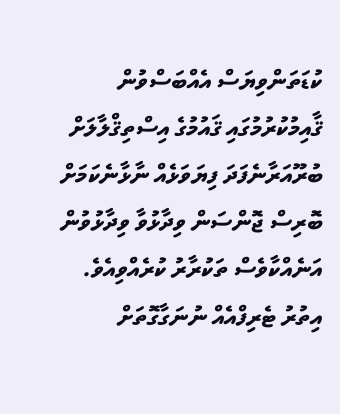ކުޑަތަންވިޔަސް އެއްބަސްވުން ޤާއިމުކުރުމުގައި ޤައުމުގެ އިސްތިޤްލާލަށް ބުރޫއަރާނެފަދަ ފިޔަވަޅެއް ނާޅާނެކަމަށް ބޮރިސް ޖޮންސަން ވިދާޅުވާ ވިދާޅުވުން އަނެއްކާވެސް ތަކުރާރު ކުރެއްވިއެވެ.
އިތުރު ޓެރިފްއެއް ނުނަގާގޮތަށް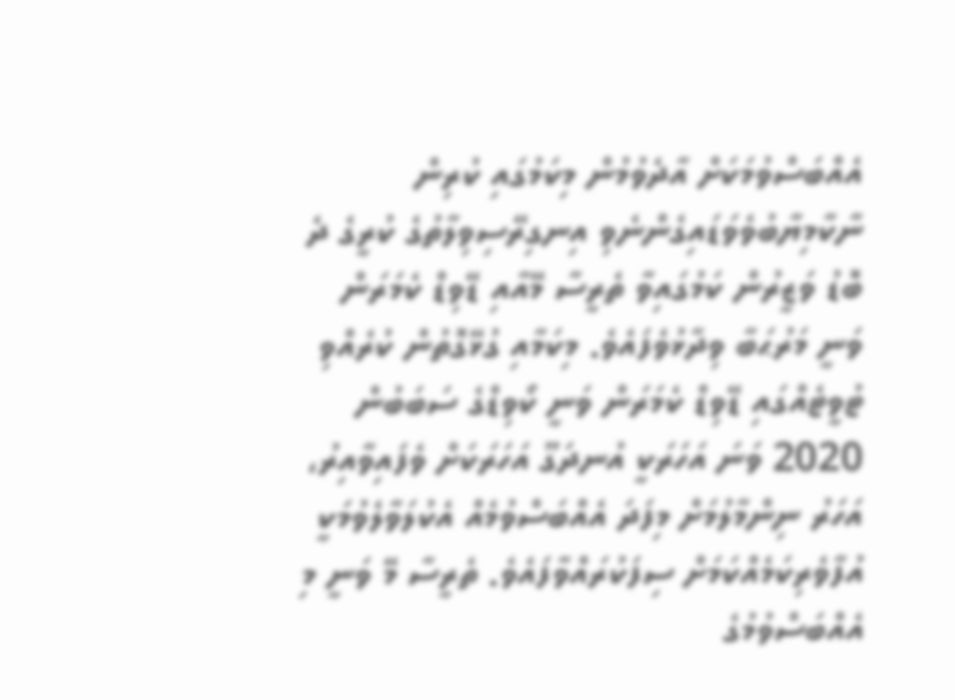އެއްބަސްވުމަކަށް އާދެވުމުން މިކަމުގައި ކުރިން ނާކާމިޔާބުވެވަޑައިގެންނެވި އިނގިރޭސިވިލާތުގެ ކުރީގެ ދެ ބޮޑު ވަޒީރުން ކަމުގައިވާ ތެރީސާ މޭއާއި ޑޭވިޑް ކެމަރަން ވަނީ މަރުޙަބާ ވިދާޅުވެފައެވެ. މިކަމާއި ގުޅޭގޮތުން ކުރެއްވި ޓުވީޓެއްގައި ޑޭވިޑް ކެމަރަން ވަނީ ކޯވިޑްގެ ސަބަބުން 2020 ވަނަ އަހަރަކީ އުނދަގޫ އަހަރަކަށް ވެފައިވާއިރު، އަހަރު ނިންމާލުމަށް މިފަދަ އެއްބަސްވުމެއް އެކުލަވާލެވުމަކީ އުފާވެރިކަމެއްކަމަށް ސިފަކުރައްވާފައެވެ. ތެރީސާ މޭ ވަނީ މި އެއްބަސްވުމުގެ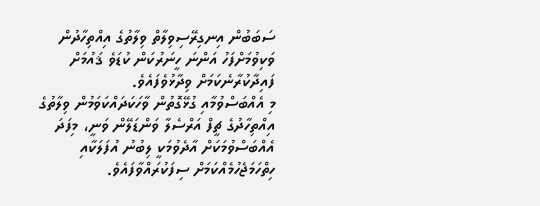ސަބަބުން އިނގިރޭސިވިލާތް ވިލާތުގެ އިއްތިހާދުން ވަކިވުމަށްފަހު އަންނަ ހީނަރުކަން ކުޑަވެ ޤައުމަށް ފައިދާކުރާނެކަމަށް ވިދާޅުވެފައެވެ.
މި އެއްބަސްވުމާއި ގުޅޭގޮތުން ވާހަކަދައްކަވަމުން ވިލާތުގެ އިއްތިހާދުގެ ޗީފް އަރްސެލާ ވަންޑަލޭން ވަނީ، މިފަދަ އެއްބަސްވުމަކަށް އާދެވުމަކީ ލިބުނު އުފަލަކާއި ހިތްހަމަޖެހުމެއްކަމަށް ސިފަކުރައްވާފައެވެ.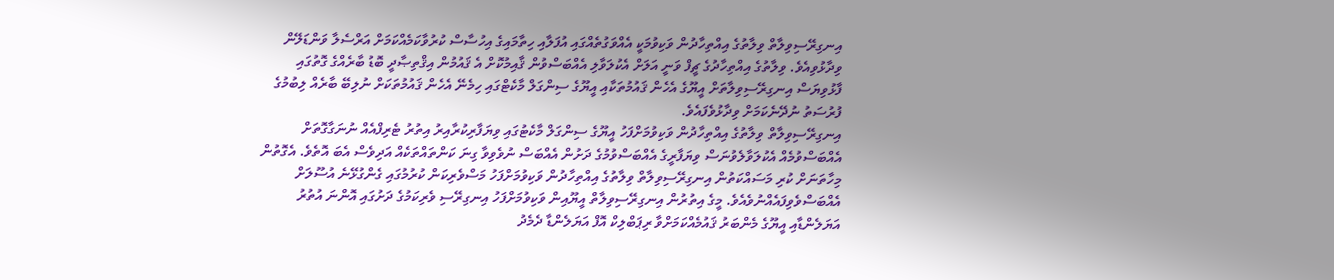އިނގިރޭސިވިލާތް ވިލާތުގެ އިއްތިހާދުން ވަކިވުމަކީ އެއްވަގުތެއްގައި އުފަލާއި ހިތާމައިގެ އިހުސާސް ކުރުވާކަމެއްކަމަށް އަރްސެލާ ވަންޑަލޭން ވިދާޅުވިއެވެ. ވިލާތުގެ އިއްތިހާދުގެ ޗީފް ވަނީ އަލަށް އެކުލަވާލި އެއްބަސްވުން ޤާއިމުކޮށް އެ ޤައުމުން އިޤްތިޞާދީ ބޮޑު ބާރެއްގެ ގޮތުގައި ފާޅުވިޔަސް އިނގިރޭސިވިލާތަށް އީޔޫގެ އެހެން ޤައުމުތަކާއި އީޔޫގެ ސިންގަލް މާކެޓްގައި ހިމެނޭ އެހެން ޤައުމުތަކަށް ނުލިބޭ ބާރެއް ލިބުމުގެ ފުރުސަތު ނުދޭނެކަމަށް ވިދާޅުވެފައެވެ.
އިނގިރޭސިވިލާތް ވިލާތުގެ އިއްތިހާދުން ވަކިވުމަށްފަހު އީޔޫގެ ސިންގަލް މާކެޓުގައި ވިޔަފާރިކުރާއިރު އިތުރު ޓެރިފްއެއް ނުނަގާގޮތަށް އެއްބަސްވުމެއް އެކުލަވާލެވުނަސް ވިޔަފާރީގެ އެއްބަސްވުމުގެ ދަށުން އެއްބަސް ނުވެވިވާ ގިނަ ކަންތައްތަކެއް އަދިވެސް އެބަ އޮތެވެ. އެގޮތުން މިހާތަނަށް ކުރި މަސައްކަތުން އިނގިރޭސިވިލާތް ވިލާތުގެ އިއްތިހާދުން ވަކިވުމަށްފަހު މަސްވެރިކަން ކުރުމުގައި ގެންގުޅޭނެ އުސޫލަށް އެއްބަސްވެވިފައެއްނުވެއެވެ. މީގެ އިތުރުން އިނގިރޭސިވިލާތް އީޔޫއިން ވަކިވުމަށްފަހު އިނގިރޭސި ވެރިކަމުގެ ދަށުގައި އޮންނަ އުތުރު އަޔަލެންޑާއި އީޔޫގެ މެންބަރު ޤައުމެއްކަމަށްވާ ރިޕަބްލިކް އޮފް އަޔަލެންޑާ ދެމެދު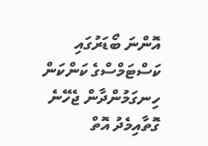އޮންނަ ބޯޑަރުގައި ކަސްޓަމްސްގެ ކަންކަން ހިނގަމުންދާން ޖެހޭނެ ގޮތާއިމެދު އޮތް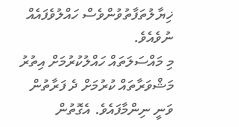ޚިޔާލުތަފާތުވުންވެސް ހައްލުވެފައެއް ނުވެއެވެ.
މި މައްސަލަތައް ހައްލުކުރުމަށް އިތުރު މަޝްވަރާތައް ކުރުމަށް ދެ ފަރާތުން ވަނީ ނިންމާފައެވެ. އެގޮތުން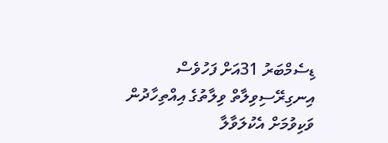ޑިސެމްބަރު 31އަށް ފަހުވެސް އިނގިރޭސިވިލާތް ވިލާތުގެ އިއްތިހާދުން ވަކިވުމަށް އެކުލަވާލާ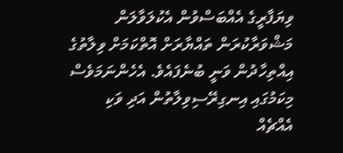ވިޔަފާރީގެ އެއްބަސްވުން އެކުލަވާލަން މަޝްވަރާކުރަން ތައްޔާރަށް އޮތްކަމަށް ވިލާތުގެ އިއްތިހާދުން ވަނީ ބުނެފައެވެ. އެހެންނަމަވެސް މިކަމުގައި އިނގިރޭސިވިލާތުން އަދި ވަކި އެއްޗެއް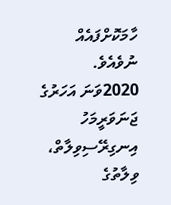ހާމަކޮށްފައެއް ނުވެއެވެ.
2020ވަނަ އަހަރުގެ ޖަނަވަރީމަހު އިނގިރޭސިވިލާތް، ވިލާތުގެ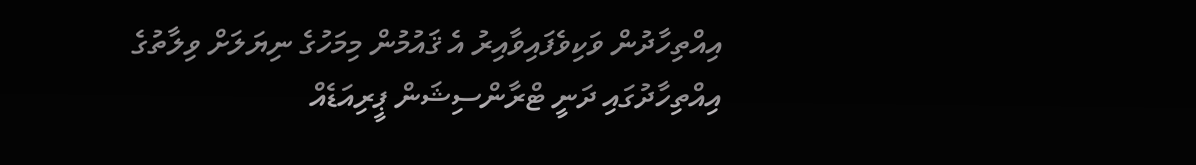އިއްތިހާދުން ވަކިވެފައިވާއިރު އެ ޤައުމުން މިމަހުގެ ނިޔަލަށް ވިލާތުގެ އިއްތިހާދުގައި ދަނީ ޓްރާންސިޝަން ޕީރިއަޑެއް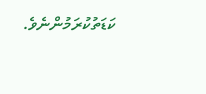ކަޑަތުކުރަމުންނެވެ.